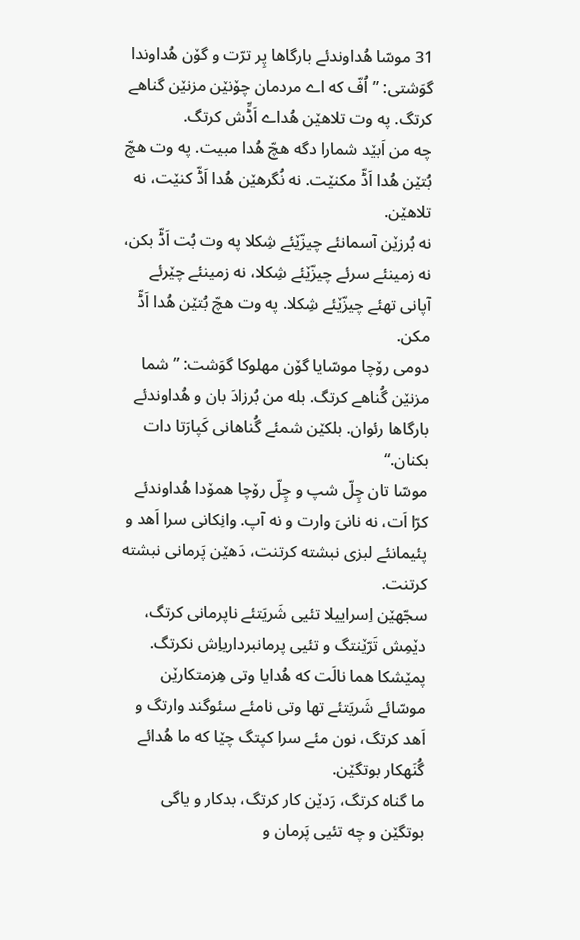31 موسّا هُداوندئے بارگاها پِر ترّت و گۆن هُداوندا گوَشتی: ”اُفّ که اے مردمان چۆنێن مزنێن گناهے کرتگ. په وت تلاهێن هُداے اَڈِّش کرتگ.
چه من اَبێد شمارا دگه هچّ هُدا مبیت. په وت هچّ بُتێن هُدا اَڈّ مکنێت. نه نُگرهێن هُدا اَڈّ کنێت، نه تلاهێن.
نه بُرزێن آسمانئے چیزّێئے شِکلا په وت بُت اَڈّ بکن، نه زمینئے سرئے چیزّێئے شِکلا، نه زمینئے چێرئے آپانی تهئے چیزّێئے شِکلا. په وت هچّ بُتێن هُدا اَڈّ مکن.
دومی رۆچا موسّایا گۆن مهلوکا گوَشت: ”شما مزنێن گُناهے کرتگ. بله من بُرزادَ بان و هُداوندئے بارگاها رئوان. بلکێن شمئے گُناهانی کَپارَتا دات بکنان.“
موسّا تان چِلّ شپ و چِلّ رۆچا همۆدا هُداوندئے کرّا اَت، نه نانیَ وارت و نه آپ. وانِکانی سرا اَهد و پئیمانئے لبزی نبشته کرتنت، دَهێن پَرمانی نبشته کرتنت.
سجّهێن اِسراییلا تئیی شَریَتئے ناپرمانی کرتگ، دێمِش تَرّێنتگ و تئیی پرمانبرداریاِش نکرتگ. پمێشکا هما نالَت که هُدایا وتی هِزمتکارێن موسّائے شَریَتئے تها وتی نامئے سئوگند وارتگ و اَهد کرتگ، نون مئے سرا کپتگ چێا که ما هُدائے گُنَهکار بوتگێن.
ما گناه کرتگ، رَدێن کار کرتگ، بدکار و یاگی بوتگێن و چه تئیی پَرمان و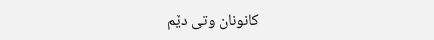کانونان وتی دێم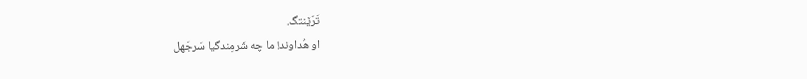تَرّێنتگ.
او هُداوند! ما چه شَرمِندگیا سَرجَهل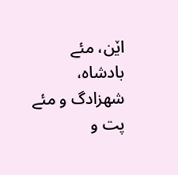اێن، مئے بادشاه، شهزادگ و مئے پت و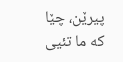پیرێن، چێا که ما تئیی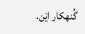گُنهکار اێن.